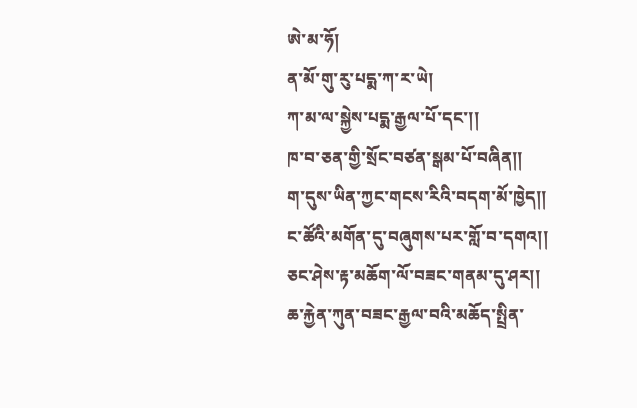ཨེ་མ་ཧོ།
ན་མོ་གུ་རུ་པདྨ་ཀ་ར་ཡེ།
ཀ་མ་ལ་སྐྱེས་པདྨ་རྒྱལ་པོ་དང་།།
ཁ་བ་ཅན་གྱི་སྲོང་བཙན་སྒམ་པོ་བཞིན།།
ག་དུས་ཡིན་ཀྱང་གངས་རིའི་བདག་མོ་ཁྱེད།།
ང་ཚོའི་མགོན་དུ་བཞུགས་པར་གློ་བ་དགའ།།
ཅང་ཤེས་རྟ་མཆོག་ལོ་བཟང་གནམ་དུ་ཤར།།
ཆ་རྐྱེན་ཀུན་བཟང་རྒྱལ་བའི་མཆོད་སྤྲིན་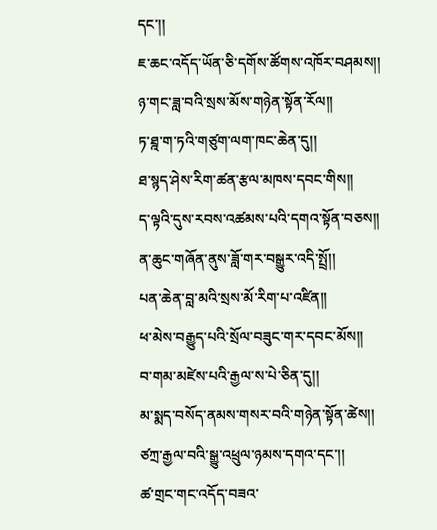དང་།།
ཇ་ཆང་འདོད་ཡོན་ཅི་དགོས་ཚོགས་འཁོར་བཤམས།།
ཉ་གང་ཟླ་བའི་སྲས་མོས་གཉེན་སྟོན་རོལ།།
ཏ་ཐྰ་ག་ཏའི་གཙུག་ལག་ཁང་ཆེན་དུ།།
ཐ་སྙད་ཤེས་རིག་ཚན་རྩལ་མཁས་དབང་གིས།།
ད་ལྟའི་དུས་རབས་འཚམས་པའི་དགའ་སྟོན་བཅས།།
ན་ཆུང་གཞོན་ནུས་ཟློ་གར་བསྒྱུར་འདི་སྤྲོ།།
པན་ཆེན་བླ་མའི་སྲས་མོ་རིག་པ་འཛིན།།
ཕ་མེས་བརྒྱུད་པའི་སྲོལ་བཟུང་གར་དབང་མོས།།
བ་གམ་མཛེས་པའི་རྒྱལ་ས་པེ་ཅིན་དུ།།
མ་སྨད་བསོད་ནམས་གསར་བའི་གཉེན་སྟོན་ཚེས།།
ཙཀྲ་རྒྱལ་བའི་སྒྱུ་འཕྲུལ་ཉམས་དགའ་དང་།།
ཚ་གྲང་གང་འདོད་བཟའ་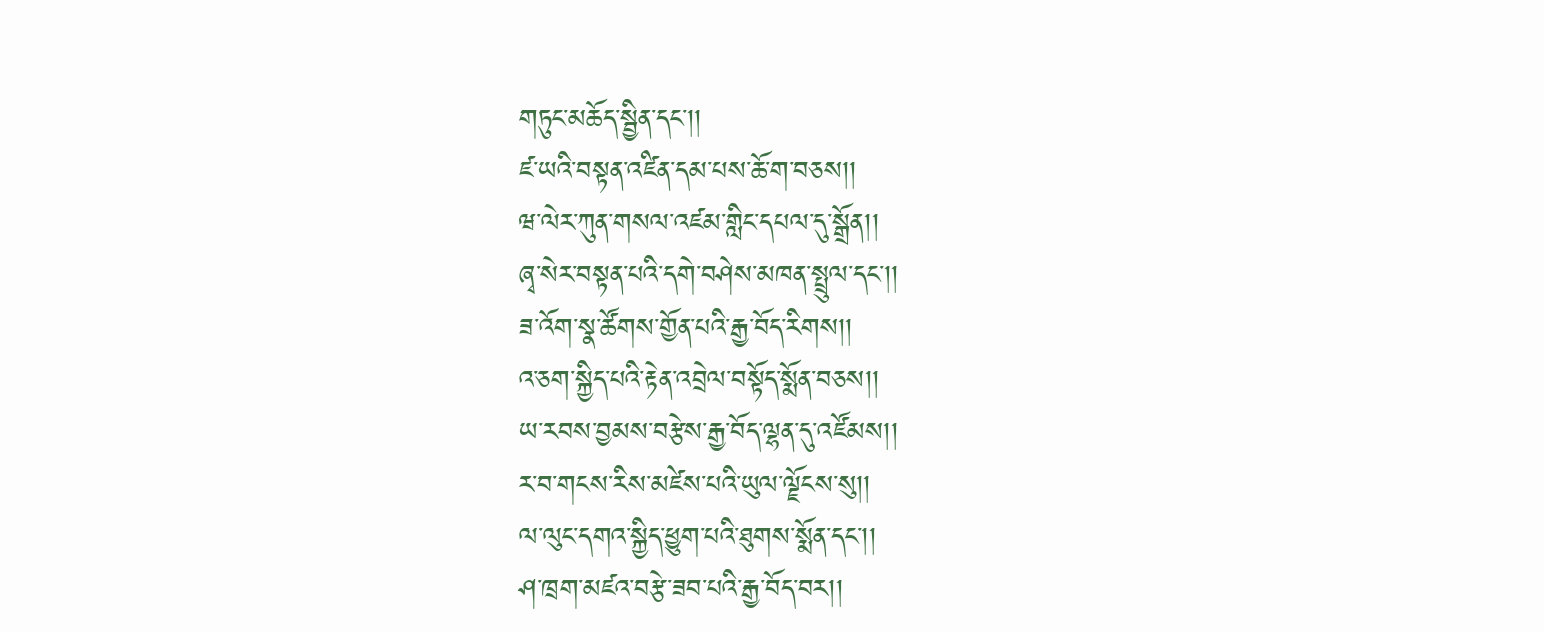གཏུང་མཆོད་སྦྱིན་དང་།།
ཛ་ཡའི་བསྟན་འཛིན་དམ་པས་ཆོ་ག་བཅས།།
ཝ་ལེར་ཀུན་གསལ་འཛམ་གླིང་དཔལ་དུ་སྒྲོན།།
ཞྭ་སེར་བསྟན་པའི་དགེ་བཤེས་མཁན་སྤྲུལ་དང་།།
ཟ་འོག་སྣ་ཚོགས་གྱོན་པའི་རྒྱ་བོད་རིགས།།
འ་ཅག་སྐྱིད་པའི་རྟེན་འབྲེལ་བསྟོད་སྨོན་བཅས།།
ཡ་རབས་བྱམས་བརྩེས་རྒྱ་བོད་ལྷན་དུ་འཛོམས།།
ར་བ་གངས་རིས་མཛེས་པའི་ཡུལ་ལྗོངས་སུ།།
ལ་ལུང་དགའ་སྐྱིད་ཕྱུག་པའི་ཐུགས་སྨོན་དང་།།
ཤ་ཁྲག་མཛའ་བརྩེ་ཟབ་པའི་རྒྱ་བོད་བར།།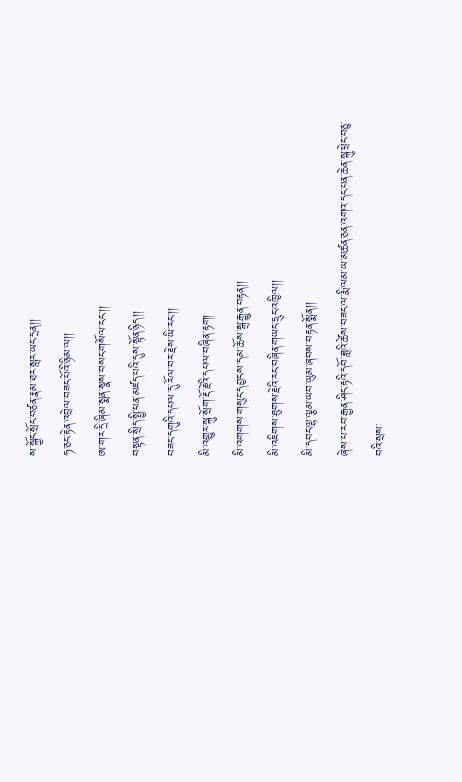ས་སྐྱོང་སྲོང་བཙན་རྣམ་ཐར་སླར་ཡང་དྲན།།
ཧ་ཅང་རྟེན་འབྲེལ་བཟང་པོའི་ཉི་མ་ལ།།
ཨ་གར་དྲི་ཞིམ་སྨན་སྣས་བསང་གསོལ་ངང་།།
བསྟན་སྲིད་སྤྱི་ཕན་མཛད་པའི་དུས་སྟོན་ཉིད།།
བཟང་དགུའི་དཔལ་དུ་རོལ་བར་རྗེས་ཡི་རང་།།
མི་འགྱུར་སྐུ་སྲོག་རྡོ་རྗེའི་དཔལ་བཞིན་རྟག།
མི་འགགས་གསུང་དབྱངས་དམ་ཆོས་སྒྲ་རྒྱུན་བརྟན།།
མི་འཇིགས་ཐུགས་རྗེའི་རང་བཞིན་གཡང་དྲུང་འཁྱིལ།།
མི་དབང་ལྷ་ལྕམ་ཡབ་ཡུམ་ཞབས་བརྟན་སྨོན།།
ཞེས་པ་རབ་རྒྱན་ཤིང་རྟའི་དབོ་ཟླའི་ཚེས་བཟང་ལ་རྨི་ལམ་ཡ་མཚན་ཅན་འགའ་དང་པན་ཆེན་སྐུ་ཕྲེང་བཅུ་བའི་སྲས་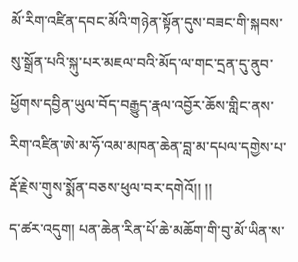མོ་རིག་འཛིན་དབང་མོའི་གཉེན་སྟོན་དུས་བཟང་གི་སྐབས་སུ་སྒྲོན་པའི་སྐུ་པར་མཇལ་བའི་མོད་ལ་གང་དྲན་དུ་ནུབ་ཕྱོགས་དབྱིན་ཡུལ་བོད་བརྒྱུད་རྣལ་འབྱོར་ཆོས་གླིང་ནས་རིག་འཛིན་ཨེ་མ་ཧོ་འམ་མཁན་ཆེན་བླ་མ་དཔལ་དགྱེས་པ་རྡོ་རྗེས་གུས་སྨོན་བཅས་ཕུལ་བར་དགེའོ།། །།
ད་ཚར་འདུག། པན་ཆེན་རིན་པོ་ཆེ་མཆོག་གི་བུ་མོ་ཡིན་ས་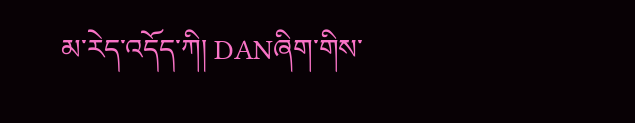མ་རེད་འདོད་ཀི། DANཞིག་གིས་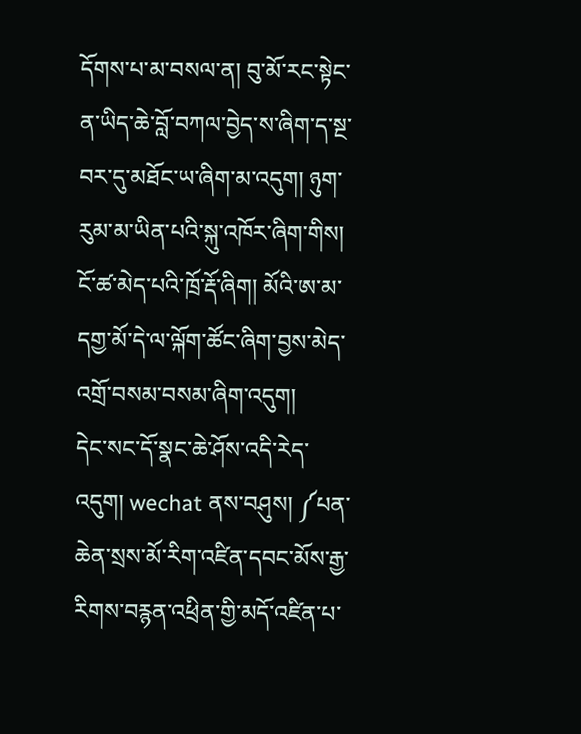དོགས་པ་མ་བསལ་ན། བུ་མོ་རང་སྟེང་ན་ཡིད་ཆེ་བློ་བཀལ་བྱེད་ས་ཞིག་ད་སྔ་བར་དུ་མཐོང་ཡ་ཞིག་མ་འདུག། ཉུག་རུམ་མ་ཡིན་པའི་སྐུ་འཁོར་ཞིག་གིས། ངོ་ཚ་མེད་པའི་ཁྲོ་རྡོ་ཞིག། མོའི་ཨ་མ་དགྱ་མོ་དེ་ལ་ལྐོག་ཚོང་ཞིག་བྱས་མེད་འགྲོ་བསམ་བསམ་ཞིག་འདུག།
དེང་སང་དོ་སྣང་ཆེ་ཤོས་འདི་རེད་འདུག། wechat ནས་བཤུས། ༼པན་ཆེན་སྲས་མོ་རིག་འཛིན་དབང་མོས་རྒྱ་རིགས་བརྙན་འཕྲིན་གྱི་མདོ་འཛིན་པ་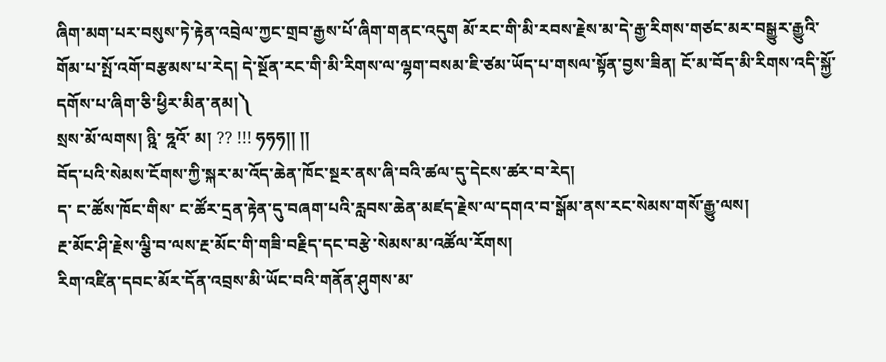ཞིག་མག་པར་བསུས་ཏེ་རྟེན་འབྲེལ་ཀྱང་གྲབ་རྒྱས་པོ་ཞིག་གནང་འདུག མོ་རང་གི་མི་རབས་རྗེས་མ་དེ་རྒྱ་རིགས་གཙང་མར་བསྒྱུར་རྒྱུའི་གོམ་པ་སྤོ་འགོ་བརྩམས་པ་རེད། དེ་སྔོན་རང་གི་མི་རིགས་ལ་ལྷག་བསམ་ཇི་ཙམ་ཡོད་པ་གསལ་སྟོན་བྱས་ཟིན། ངོ་མ་བོད་མི་རིགས་འདི་སྐྱོ་དགོས་པ་ཞིག་ཅི་ཕྱིར་མིན་ནམ།༽
སྲས་མོ་ལགས། ཉྰི་ ཧྰའོ་ མ། ?? !!! ཧཧཧ།། །།
བོད་པའི་སེམས་ངོགས་ཀྱི་སྐར་མ་འོད་ཆེན་ཁོང་སྔར་ནས་ཞི་བའི་ཚལ་དུ་དེངས་ཚར་བ་རེད།
ད་ ང་ཚོས་ཁོང་གིས་ ང་ཚོར་དྲན་རྟེན་དུ་བཞག་པའི་རླབས་ཆེན་མཛད་རྗེས་ལ་དགའ་བ་སྒོམ་ནས་རང་སེམས་གསོ་རྒྱུ་ལས།
རྔ་མོང་ཤི་རྗེས་ལྕི་བ་ལས་རྔ་མོང་གི་གཟི་བརྗིད་དང་བརྩེ་སེམས་མ་འཚོལ་རོགས།
རིག་འཛིན་དབང་མོར་དོན་འབྲས་མི་ཡོང་བའི་གནོན་ཤུགས་མ་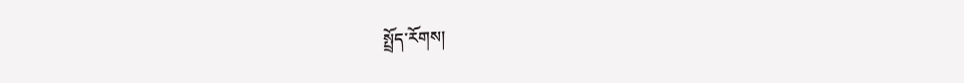སྤྲོད་རོགས།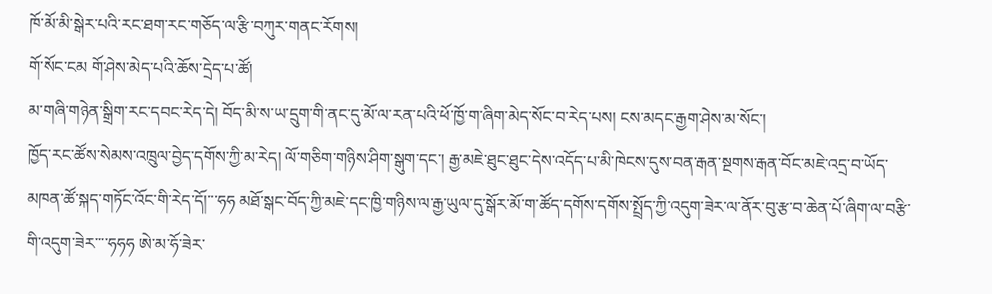ཁོ་མོ་མི་སྒེར་པའི་རང་ཐག་རང་གཅོད་ལ་རྩི་བཀུར་གནང་རོགས།
གོ་སོང་ངམ གོ་ཤེས་མེད་པའི་ཆོས་དྲེད་པ་ཚོ།
མ་གཞི་གཉེན་སྒྲིག་རང་དབང་རེད་དེ། བོད་མི་ས་ཡ་དྲུག་གི་ནང་དུ་མོ་ལ་རན་པའི་ཕོ་ཁྱོ་ག་ཞིག་མེད་སོང་བ་རེད་པས། ངས་མདང་རྒྱག་ཤེས་མ་སོང་།
ཁྱོད་རང་ཚོས་སེམས་འཁྲུལ་བྱེད་དགོས་ཀྱི་མ་རེད། ལོ་གཅིག་གཉིས་ཤིག་སྒུག་དང་། རྒྱ་མཇེ་ཐུང་ཐུང་དེས་འདོད་པ་མི་ཁེངས་དུས་བན་རྒན་སྔགས་རྒན་བོང་མཇེ་འདྲ་བ་ཡོད་མཁན་ཚོ་སྐད་གཏོང་འོང་གི་རེད་དོ།་་་ཧཧ མཐོ་སྒང་བོད་ཀྱི་མཇེ་དང་ཁྱི་གཉིས་ལ་རྒྱ་ཡུལ་དུ་སྒོར་མོ་ག་ཚོད་དགོས་དགོས་སྤྲོད་ཀྱི་འདུག་ཟེར་ལ་ནོར་བུ་རྩ་བ་ཆེན་པོ་ཞིག་ལ་བརྩི་གི་འདུག་ཟེར་་་་ཧཧཧ ཨེ་མ་ཧོ་ཟེར་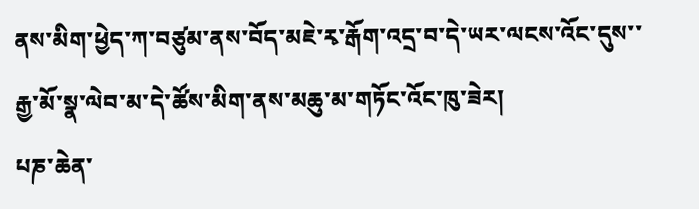ནས་མིག་ཕྱེད་ཀ་བཙུམ་ནས་བོད་མཇེ་རྭ་རྒོག་འདྲ་བ་དེ་ཡར་ལངས་འོང་དུས་་རྒྱ་མོ་སྣ་ལེབ་མ་དེ་ཚོས་མིག་ནས་མཆུ་མ་གཏོང་འོང་ཁུ་ཟེར།
པཎ་ཆེན་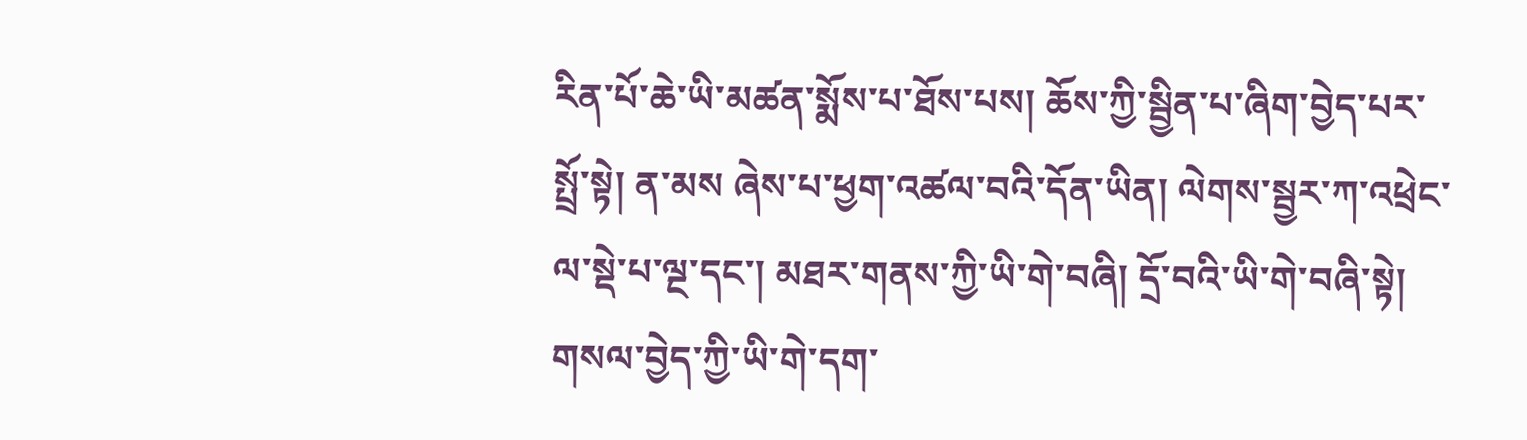རིན་པོ་ཆེ་ཡི་མཚན་སྨོས་པ་ཐོས་པས། ཆོས་ཀྱི་སྦྱིན་པ་ཞིག་བྱེད་པར་སྤྲོ་སྟེ། ན་མས ཞེས་པ་ཕྱག་འཚལ་བའི་དོན་ཡིན། ལེགས་སྦྱར་ཀ་འཕྲེང་ལ་སྡེ་པ་ལྔ་དང་། མཐར་གནས་ཀྱི་ཡི་གེ་བཞི། དྲོ་བའི་ཡི་གེ་བཞི་སྟེ། གསལ་བྱེད་ཀྱི་ཡི་གེ་དག་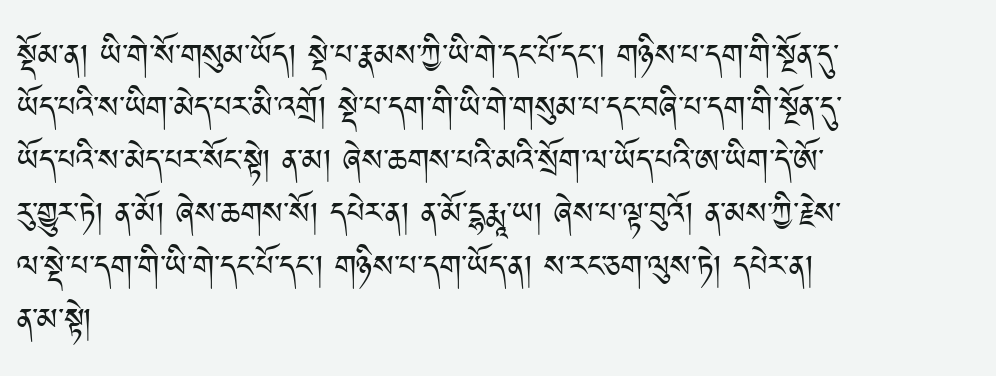སྡོམ་ན། ཡི་གེ་སོ་གསུམ་ཡོད། སྡེ་པ་རྣམས་ཀྱི་ཡི་གེ་དང་པོ་དང་། གཉིས་པ་དག་གི་སྔོན་དུ་ཡོད་པའི་ས་ཡིག་མེད་པར་མི་འགྲོ། སྡེ་པ་དག་གི་ཡི་གེ་གསུམ་པ་དང་བཞི་པ་དག་གི་སྔོན་དུ་ཡོད་པའི་ས་མེད་པར་སོང་སྟེ། ན་མ། ཞེས་ཆགས་པའི་མའི་སྲོག་ལ་ཡོད་པའི་ཨ་ཡིག་དེ་ཨོ་རུ་གྱུར་ཏེ། ན་མོ། ཞེས་ཆགས་སོ། དཔེར་ན། ན་མོ་དྷརྨཱ་ཡ། ཞེས་པ་ལྟ་བུའོ། ན་མས་ཀྱི་རྗེས་ལ་སྡེ་པ་དག་གི་ཡི་གེ་དང་པོ་དང་། གཉིས་པ་དག་ཡོད་ན། ས་རང་ཅག་ལུས་ཏེ། དཔེར་ན། ན་མ་སྟེ།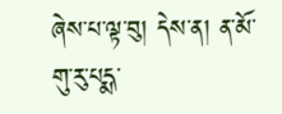ཞེས་པ་ལྟ་བུ། དེས་ན། ན་མོ་གུ་རུ་པདྨ་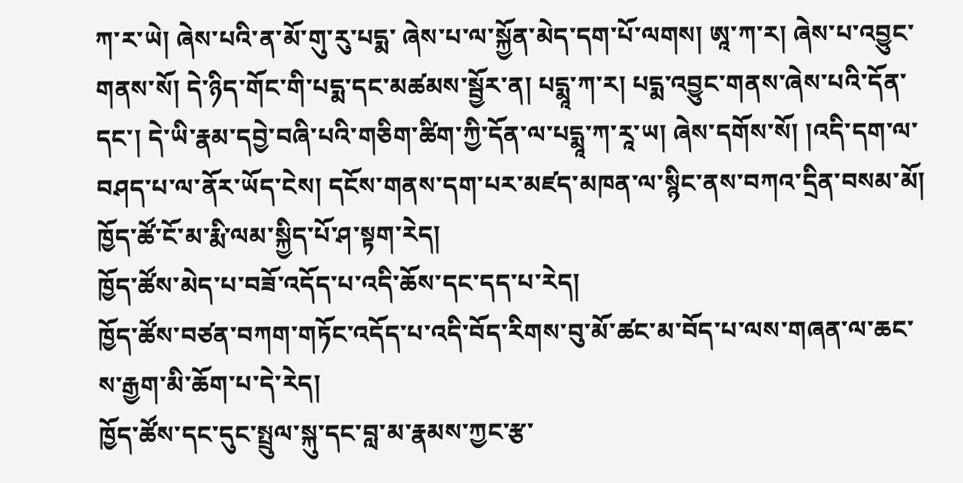ཀ་ར་ཡེ། ཞེས་པའི་ན་མོ་གུ་རུ་པདྨ་ ཞེས་པ་ལ་སྐྱོན་མེད་དག་པོ་ལགས། ཨཱ་ཀ་ར། ཞེས་པ་འབྱུང་གནས་སོ། དེ་ཉིད་གོང་གི་པདྨ་དང་མཚམས་སྦྱོར་ན། པདྨཱ་ཀ་ར། པདྨ་འབྱུང་གནས་ཞེས་པའི་དོན་དང་། དེ་ཡི་རྣམ་དབྱེ་བཞི་པའི་གཅིག་ཚིག་ཀྱི་དོན་ལ་པདྨཱ་ཀ་རཱ་ཡ། ཞེས་དགོས་སོ། །འདི་དག་ལ་བཤད་པ་ལ་ནོར་ཡོད་ངེས། དངོས་གནས་དག་པར་མཛད་མཁན་ལ་སྙིང་ནས་བཀའ་དྲིན་བསམ་མོ།
ཁྱོད་ཚོ་ངོ་མ་རྨི་ལམ་སྐྱིད་པོ་ཤ་སྟག་རེད།
ཁྱོད་ཚོས་མེད་པ་བཟོ་འདོད་པ་འདི་ཆོས་དང་དད་པ་རེད།
ཁྱོད་ཚོས་བཙན་བཀག་གཏོང་འདོད་པ་འདི་བོད་རིགས་བུ་མོ་ཚང་མ་བོད་པ་ལས་གཞན་ལ་ཆང་ས་རྒྱག་མི་ཆོག་པ་དེ་རེད།
ཁྱོད་ཚོས་དང་དུང་སྤྲུལ་སྐུ་དང་བླ་མ་རྣམས་ཀྱང་རྩ་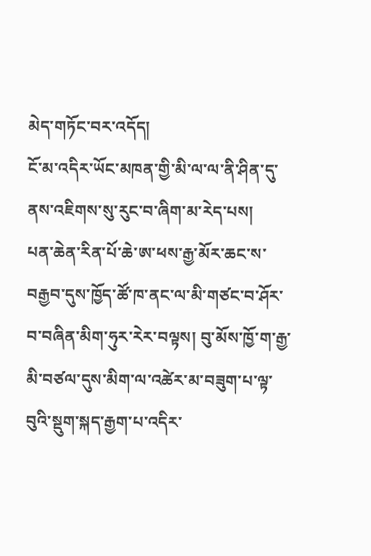མེད་གཏོང་བར་འདོད།
ངོ་མ་འདིར་ཡོང་མཁན་གྱི་མི་ལ་ལ་ནི་ཤིན་དུ་ནས་འཇིགས་སུ་རུང་བ་ཞིག་མ་རེད་པས།
པན་ཆེན་རིན་པོ་ཆེ་ཨ་ཕས་རྒྱ་མོར་ཆང་ས་བརྒྱབ་དུས་ཁྱོད་ཚོ་ཁ་ནང་ལ་མི་གཙང་བ་ཤོར་བ་བཞིན་མིག་ཧུར་རེར་བལྟས། བུ་མོས་ཁྱོ་ག་རྒྱ་མི་བཙལ་དུས་མིག་ལ་འཚེར་མ་བཟུག་པ་ལྟ་བུའི་སྡུག་སྐད་རྒྱག་པ་འདིར་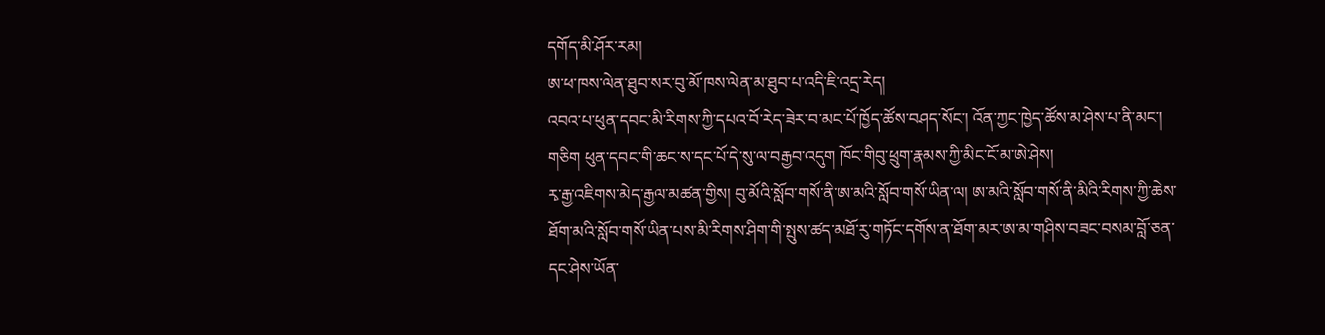དགོད་མི་ཤོར་རམ།
ཨ་ཕ་ཁས་ལེན་ཐུབ་སར་བུ་མོ་ཁས་ལེན་མ་ཐུབ་པ་འདི་ཇི་འདྲ་རེད།
འབའ་པ་ཕུན་དབང་མི་རིགས་ཀྱི་དཔའ་བོ་རེད་ཟེར་བ་མང་པོ་ཁྱོད་ཚོས་བཤད་སོང་། འོན་ཀྱང་ཁྱེད་ཚོས་མ་ཤེས་པ་ནི་མང་། གཅིག ཕུན་དབང་གི་ཆང་ས་དང་པོ་དེ་སུ་ལ་བརྒྱབ་འདུག ཁོང་གིབུ་ཕྲུག་རྣམས་ཀྱི་མིང་ངོ་མ་ཨེ་ཤེས།
རྭ་རྒྱ་འཇིགས་མེད་རྒྱལ་མཚན་གྱིས། བུ་མོའི་སློབ་གསོ་ནི་ཨ་མའི་སློབ་གསོ་ཡིན་ལ། ཨ་མའི་སློབ་གསོ་ནི་མིའི་རིགས་ཀྱི་ཆེས་ཐོག་མའི་སློབ་གསོ་ཡིན་པས་མི་རིགས་ཤིག་གི་སྤུས་ཚད་མཐོ་རུ་གཏོང་དགོས་ན་ཐོག་མར་ཨ་མ་གཤིས་བཟང་བསམ་བློ་ཅན་དང་ཤེས་ཡོན་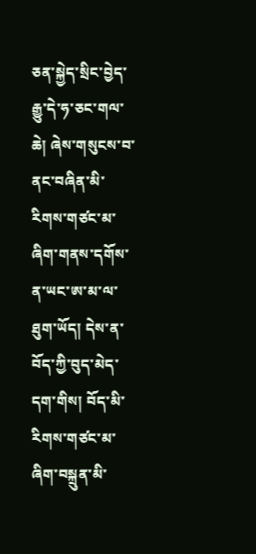ཅན་སྐྱེད་སྲིང་བྱེད་རྒྱུ་དེ་ཧ་ཅང་གལ་ཆེ། ཞེས་གསུངས་བ་ནང་བཞིན་མི་རིགས་གཙང་མ་ཞིག་གནས་དགོས་ན་ཡང་ཨ་མ་ལ་ཐུག་ཡོད། དེས་ན་བོད་ཀྱི་བུད་མེད་དག་གིས། བོད་མི་རིགས་གཙང་མ་ཞིག་བསྐྲུན་མི་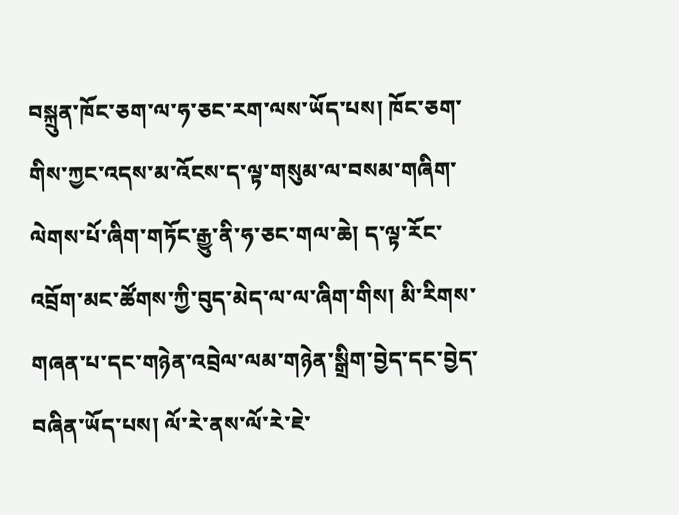བསྐྲུན་ཁོང་ཅག་ལ་ཧ་ཅང་རག་ལས་ཡོད་པས། ཁོང་ཅག་གིས་ཀྱང་འདས་མ་འོངས་ད་ལྟ་གསུམ་ལ་བསམ་གཞིག་ལེགས་པོ་ཞིག་གཏོང་རྒྱུ་ནི་ཧ་ཅང་གལ་ཆེ། ད་ལྟ་རོང་འབྲོག་མང་ཚོགས་ཀྱི་བུད་མེད་ལ་ལ་ཞིག་གིས། མི་རིགས་གཞན་པ་དང་གཉེན་འབྲེལ་ལམ་གཉེན་སྒྲིག་བྱེད་དང་བྱེད་བཞིན་ཡོད་པས། ལོ་རེ་ནས་ལོ་རེ་ཇེ་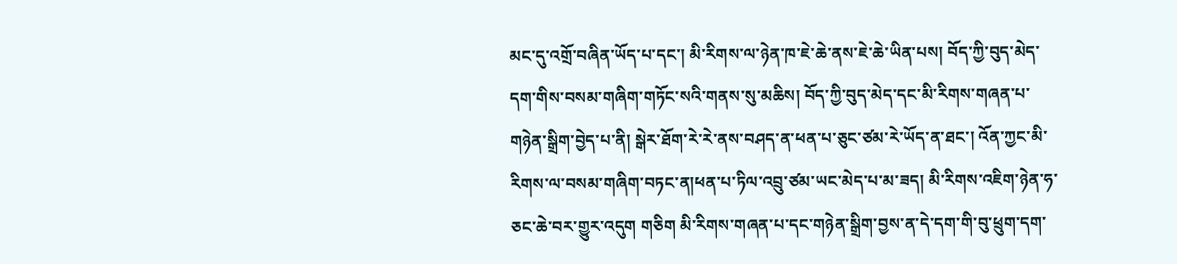མང་དུ་འགྲོ་བཞིན་ཡོད་པ་དང་། མི་རིགས་ལ་ཉེན་ཁ་ཇེ་ཆེ་ནས་ཇེ་ཆེ་ཡིན་པས། བོད་ཀྱི་བུད་མེད་དག་གིས་བསམ་གཞིག་གཏོང་སའི་གནས་སུ་མཆིས། བོད་ཀྱི་བུད་མེད་དང་མི་རིགས་གཞན་པ་གཉེན་སྒྲིག་བྱེད་པ་ནི། སྒེར་ཐོག་རེ་རེ་ནས་བཤད་ན་ཕན་པ་ཅུང་ཙམ་རེ་ཡོད་ན་ཐང་། འོན་ཀྱང་མི་རིགས་ལ་བསམ་གཞིག་བཏང་ན།ཕན་པ་ཏིལ་འབྲུ་ཙམ་ཡང་མེད་པ་མ་ཟད། མི་རིགས་འཇིག་ཉེན་ཧ་ཅང་ཆེ་བར་གྱུར་འདུག གཅིག མི་རིགས་གཞན་པ་དང་གཉེན་སྒྲིག་བྱས་ན་དེ་དག་གི་བུ་ཕྲུག་དག་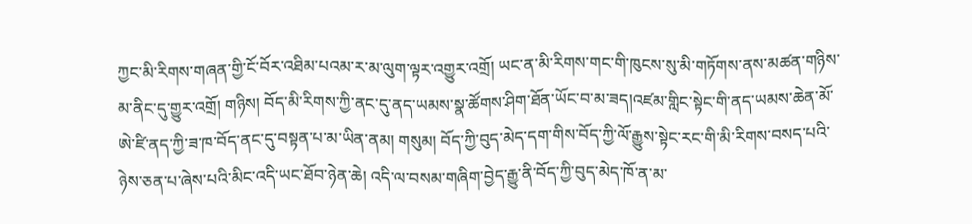ཀྱང་མི་རིགས་གཞན་གྱི་ངོ་བོར་འཐིམ་པའམ་ར་མ་ལུག་ལྟར་འགྱུར་འགྲོ། ཡང་ན་མི་རིགས་གང་གི་ཁུངས་སུ་མི་གཏོགས་ནས་མཚན་གཉིས་མ་ནིང་དུ་གྱུར་འགྲོ། གཉིས། བོད་མི་རིགས་ཀྱི་ནང་དུ་ནད་ཡམས་སྣ་ཚོགས་ཤིག་ཐོན་ཡོང་བ་མ་ཟད།འཛམ་གླིང་སྟེང་གི་ནད་ཡམས་ཆེན་མོ་ཨེ་ཛི་ནད་ཀྱི་ཟ་ཁ་བོད་ནང་དུ་བསྟན་པ་མ་ཡིན་ནམ། གསུམ། བོད་ཀྱི་བུད་མེད་དག་གིས་བོད་ཀྱི་ལོ་རྒྱུས་སྟེང་རང་གི་མི་རིགས་བསད་པའི་ཉེས་ཅན་པ་ཞེས་པའི་མིང་འདི་ཡང་ཐོབ་ཉེན་ཆེ། འདི་ལ་བསམ་གཞིག་བྱེད་རྒྱུ་ནི་བོད་ཀྱི་བུད་མེད་ཁོ་ན་མ་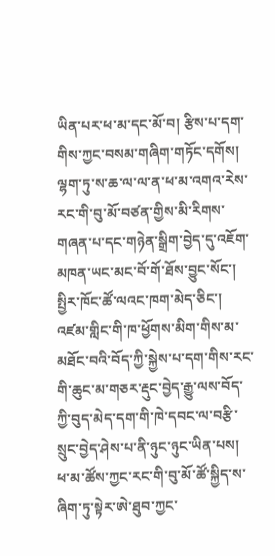ཡིན་པར་ཕ་མ་དང་མོ་བ། རྩིས་པ་དག་གིས་ཀྱང་བསམ་གཞིག་གཏོང་དགོས། ལྷག་ཏུ་ས་ཆ་ལ་ལ་ན་ཕ་མ་འགའ་རེས་རང་གི་བུ་མོ་བཙན་གྱིས་མི་རིགས་གཞན་པ་དང་གཉེན་སྒྲིག་བྱེད་དུ་འཇོག་མཁན་ཡང་མང་བོ་གོ་ཐོས་བྱུང་སོང་། སྤྱིར་ཁོང་ཚོ་ལའང་ཁག་མེད་ཅིང་། འཛམ་གླིང་གི་ཁ་ཕྱོགས་མིག་གིས་མ་མཐོང་བའི་བོད་ཀྱི་སྐྱེས་པ་དག་གིས་རང་གི་ཆུང་མ་གཅར་རྡུང་བྱེད་རྒྱུ་ལས་བོད་ཀྱི་བུད་མེད་དག་གི་ཁེ་དབང་ལ་བརྩི་སྲུང་བྱེད་ཤེས་པ་ནི་ཉུང་ཉུང་ཡིན་པས། ཕ་མ་ཚོས་ཀྱང་རང་གི་བུ་མོ་ཚོ་སྐྱིད་ས་ཞིག་ཏུ་སྟེར་ཨེ་ཐུབ་ཀྱང་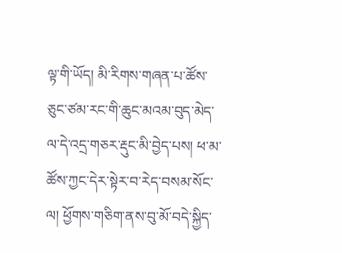ལྟ་གི་ཡོད། མི་རིགས་གཞན་པ་ཚོས་ཅུང་ཙམ་རང་གི་ཆུང་མའམ་བུད་མེད་ལ་དེ་འདྲ་གཅར་རྡུང་མི་བྱེད་པས། ཕ་མ་ཚོས་ཀྱང་དེར་སྟེར་བ་རེད་བསམ་སོང་ལ། ཕྱོགས་གཅིག་ནས་བུ་མོ་བདེ་སྐྱིད་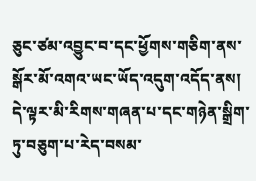ཅུང་ཙམ་འབྱུང་བ་དང་ཕྱོགས་གཅིག་ནས་སྒོར་མོ་འགའ་ཡང་ཡོད་འདུག་འདོད་ནས། དེ་ལྟར་མི་རིགས་གཞན་པ་དང་གཉེན་སྒྲིག་ཏུ་བཅུག་པ་རེད་བསམ་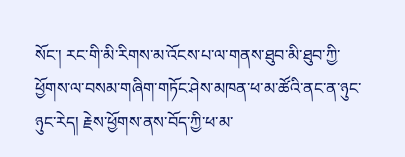སོང་། རང་གི་མི་རིགས་མ་འོངས་པ་ལ་གནས་ཐུབ་མི་ཐུབ་ཀྱི་ཕྱོགས་ལ་བསམ་གཞིག་གཏོང་ཤེས་མཁན་ཕ་མ་ཚོའི་ནང་ན་ཉུང་ཉུང་རེད། རྗེས་ཕྱོགས་ནས་བོད་ཀྱི་ཕ་མ་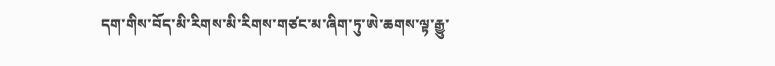དག་གིས་བོད་མི་རིགས་མི་རིགས་གཙང་མ་ཞིག་ཏུ་ཨེ་ཆགས་ལྟ་རྒྱུ་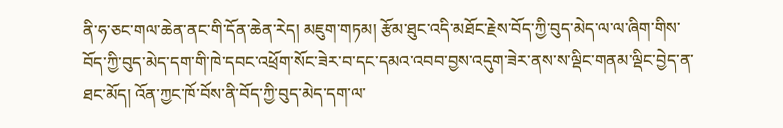ནི་ཧ་ཅང་གལ་ཆེན་ནང་གི་དོན་ཆེན་རེད། མཇུག་གཏམ། རྩོམ་ཐུང་འདི་མཐོང་རྗེས་བོད་ཀྱི་བུད་མེད་ལ་ལ་ཞིག་གིས་བོད་ཀྱི་བུད་མེད་དག་གི་ཁེ་དབང་འཕྲོག་སོང་ཟེར་བ་དང་དམའ་འབབ་བྱས་འདུག་ཟེར་ནས་ས་ལྡིང་གནམ་ལྡིང་བྱེད་ན་ཐང་མོད། འོན་ཀྱང་ཁོ་བོས་ནི་བོད་ཀྱི་བུད་མེད་དག་ལ་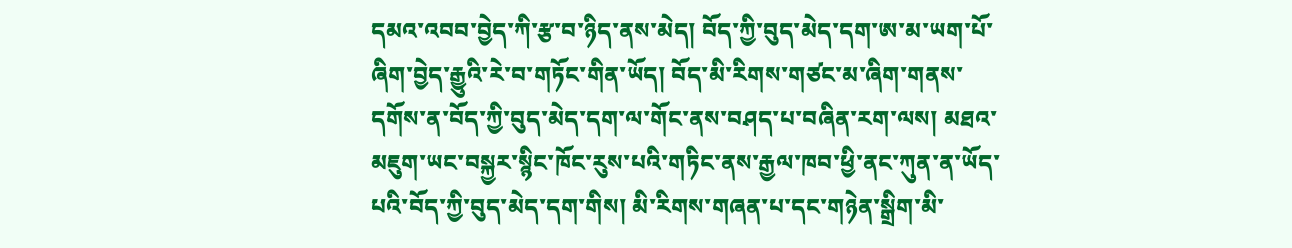དམའ་འབབ་བྱེད་ཀི་རྩ་བ་ཉིད་ནས་མེད། བོད་ཀྱི་བུད་མེད་དག་ཨ་མ་ཡག་པོ་ཞིག་བྱེད་རྒྱུའི་རེ་བ་གཏོང་གིན་ཡོད། བོད་མི་རིགས་གཙང་མ་ཞིག་གནས་དགོས་ན་བོད་ཀྱི་བུད་མེད་དག་ལ་གོང་ནས་བཤད་པ་བཞིན་རག་ལས། མཐའ་མཇུག་ཡང་བསྐྱར་སྙིང་ཁོང་རུས་པའི་གཏིང་ནས་རྒྱལ་ཁབ་ཕྱི་ནང་ཀུན་ན་ཡོད་པའི་བོད་ཀྱི་བུད་མེད་དག་གིས། མི་རིགས་གཞན་པ་དང་གཉེན་སྒྲིག་མི་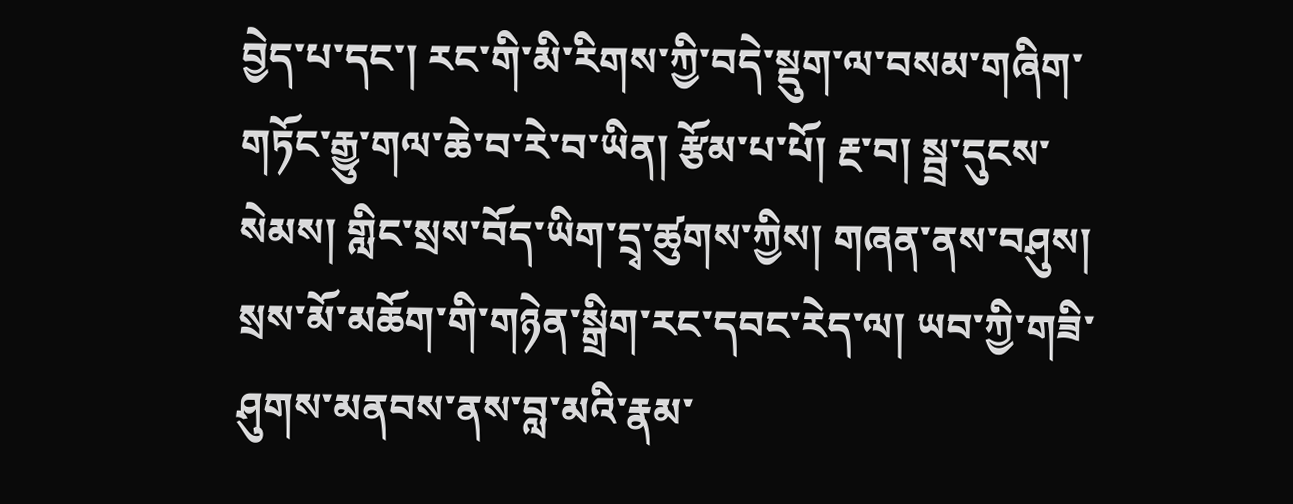བྱེད་པ་དང་། རང་གི་མི་རིགས་ཀྱི་བདེ་སྡུག་ལ་བསམ་གཞིག་གཏོང་རྒྱུ་གལ་ཆེ་བ་རེ་བ་ཡིན། རྩོམ་པ་པོ། རྔ་བ། སྦྲ་དུངས་སེམས། གླིང་སྲས་བོད་ཡིག་དྲྭ་ཚུགས་ཀྱིས། གཞན་ནས་བཤུས།
སྲས་མོ་མཆོག་གི་གཉེན་སྒྲིག་རང་དབང་རེད་ལ། ཡབ་ཀྱི་གཟི་ཤུགས་མནབས་ནས་བླ་མའི་རྣམ་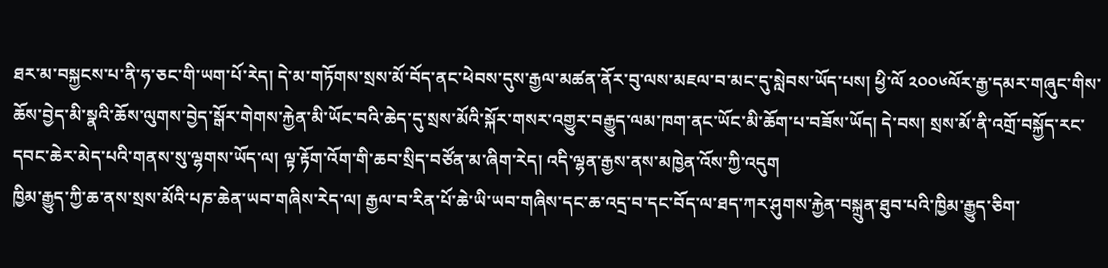ཐར་མ་བསྐྱངས་པ་ནི་ཧ་ཅང་གི་ཡག་པོ་རེད། དེ་མ་གཏོགས་སྲས་མོ་བོད་ནང་ཕེབས་དུས་རྒྱལ་མཚན་ནོར་བུ་ལས་མཇལ་བ་མང་དུ་སླེབས་ཡོད་པས། ཕྱི་ལོ ༢༠༠༦ལོར་རྒྱ་དམར་གཞུང་གིས་ཆོས་བྱེད་མི་སྣའི་ཆོས་ལུགས་བྱེད་སྒོར་གེགས་རྐྱེན་མི་ཡོང་བའི་ཆེད་དུ་སྲས་མོའི་སྐོར་གསར་འགྱུར་བརྒྱུད་ལམ་ཁག་ནང་ཡོང་མི་ཆོག་པ་བཟོས་ཡོད། དེ་བས། སྲས་མོ་ནི་འགྲོ་བསྐྱོད་རང་དབང་ཆེར་མེད་པའི་གནས་སུ་ལྷགས་ཡོད་ལ། ལྟ་རྟོག་འོག་གི་ཆབ་སྲིད་བཙོན་མ་ཞིག་རེད། འདི་ལྷན་རྒྱས་ནས་མཁྱེན་འོས་ཀྱི་འདུག
ཁྱིམ་རྒྱུད་ཀྱི་ཆ་ནས་སྲས་མོའི་པཎ་ཆེན་ཡབ་གཞིས་རེད་ལ། རྒྱལ་བ་རིན་པོ་ཆེ་ཡི་ཡབ་གཞིས་དང་ཆ་འདྲ་བ་དང་བོད་ལ་ཐད་ཀར་ཤུགས་རྐྱེན་བསྐྲུན་ཐུབ་པའི་ཁྱིམ་རྒྱུད་ཅིག་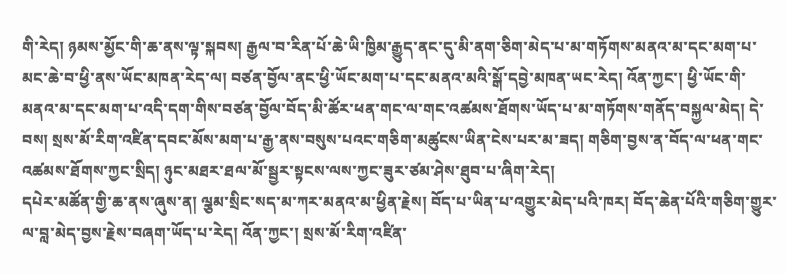གི་རེད། ཉམས་མྱོང་གི་ཆ་ནས་ལྟ་སྐབས། རྒྱལ་བ་རིན་པོ་ཆེ་ཡི་ཁྱིམ་རྒྱུད་ནང་དུ་མི་ནག་ཅིག་མེད་པ་མ་གཏོགས་མནའ་མ་དང་མག་པ་མང་ཆེ་བ་ཕྱི་ནས་ཡོང་མཁན་རེད་ལ། བཙན་བྱོལ་ནང་ཕྱི་ཡོང་མག་པ་དང་མནའ་མའི་སྒོ་དབྱེ་མཁན་ཡང་རེད། འོན་ཀྱང་། ཕྱི་ཡོང་གི་མནའ་མ་དང་མག་པ་འདི་དག་གིས་བཙན་བྱོལ་བོད་མི་ཚོར་ཕན་གང་ལ་གང་འཚམས་ཐོགས་ཡོད་པ་མ་གཏོགས་གནོད་བསྐྱལ་མེད། དེ་བས། སྲས་མོ་རིག་འཛིན་དབང་མོས་མག་པ་རྒྱ་ནས་བསུས་པའང་གཅིག་མཚུངས་ཡིན་ངེས་པར་མ་ཟད། གཅིག་བྱས་ན་བོད་ལ་ཕན་གང་འཚམས་ཐོགས་ཀྱང་སྲིད། ཉུང་མཐར་ཐལ་མོ་སྦྱར་སྟངས་ལས་ཀྱང་ཟུར་ཙམ་ཤེས་ཐུབ་པ་ཞིག་རེད།
དཔེར་མཚོན་གྱི་ཆ་ནས་ཞུས་ན། ལྕམ་སྲིང་སད་མ་ཀར་མནའ་མ་ཕྱིན་རྗེས། བོད་པ་ཡིན་པ་འགྱུར་མེད་པའི་ཁར། བོད་ཆེན་པོའི་གཅིག་གྱུར་ལ་བླ་མེད་བྱས་རྗེས་བཞག་ཡོད་པ་རེད། འོན་ཀྱང་། སྲས་མོ་རིག་འཛིན་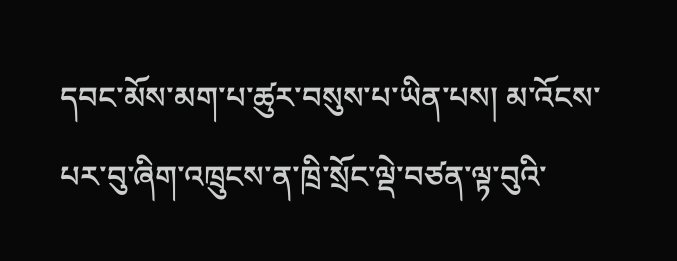དབང་མོས་མག་པ་ཚུར་བསུས་པ་ཡིན་པས། མ་འོངས་པར་བུ་ཞིག་འཁྲུངས་ན་ཁྲི་སྲོང་ལྡེ་བཙན་ལྟ་བུའི་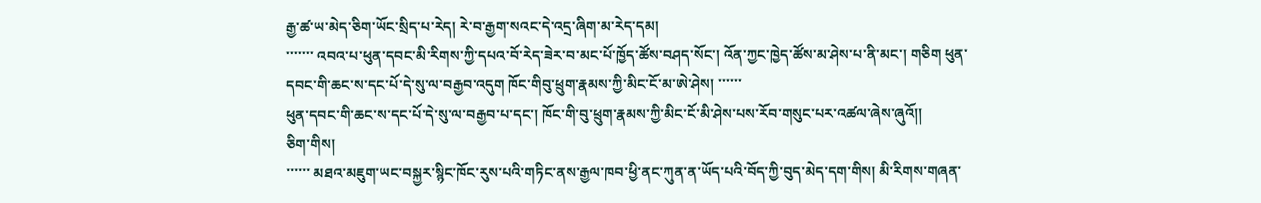རྒྱ་ཚ་ཡ་མེད་ཅིག་ཡོང་སྲིད་པ་རེད། རེ་བ་རྒྱག་སའང་དེ་འདྲ་ཞིག་མ་རེད་དམ།
་་་་་་་ འབའ་པ་ཕུན་དབང་མི་རིགས་ཀྱི་དཔའ་བོ་རེད་ཟེར་བ་མང་པོ་ཁྱོད་ཚོས་བཤད་སོང་། འོན་ཀྱང་ཁྱེད་ཚོས་མ་ཤེས་པ་ནི་མང་། གཅིག ཕུན་དབང་གི་ཆང་ས་དང་པོ་དེ་སུ་ལ་བརྒྱབ་འདུག ཁོང་གིབུ་ཕྲུག་རྣམས་ཀྱི་མིང་ངོ་མ་ཨེ་ཤེས། ་་་་་་
ཕུན་དབང་གི་ཆང་ས་དང་པོ་དེ་སུ་ལ་བརྒྱབ་པ་དང་། ཁོང་གི་བུ་ཕྲུག་རྣམས་ཀྱི་མིང་ངོ་མི་ཤེས་པས་རོབ་གསུང་པར་འཚལ་ཞེས་ཞུའོ།།
ཅིག་གིས།
་་་་་་ མཐའ་མཇུག་ཡང་བསྐྱར་སྙིང་ཁོང་རུས་པའི་གཏིང་ནས་རྒྱལ་ཁབ་ཕྱི་ནང་ཀུན་ན་ཡོད་པའི་བོད་ཀྱི་བུད་མེད་དག་གིས། མི་རིགས་གཞན་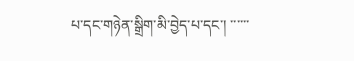པ་དང་གཉེན་སྒྲིག་མི་བྱེད་པ་དང་། ་་་་་་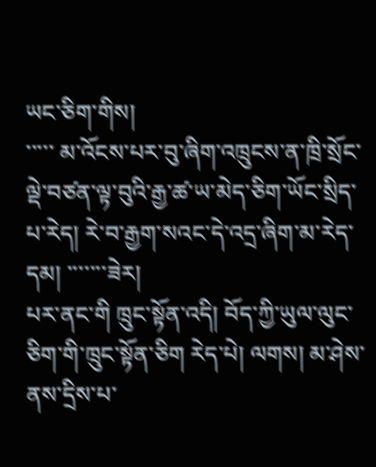ཡང་ཅིག་གིས།
་་་་་ མ་འོངས་པར་བུ་ཞིག་འཁྲུངས་ན་ཁྲི་སྲོང་ལྡེ་བཙན་ལྟ་བུའི་རྒྱ་ཚ་ཡ་མེད་ཅིག་ཡོང་སྲིད་པ་རེད། རེ་བ་རྒྱག་སའང་དེ་འདྲ་ཞིག་མ་རེད་དམ། ་་་་་་་ཟེར།
པར་ནང་གི ཁྲུང་སྟོན་འདི། བོད་ཀྱི་ཡུལ་ལུང་ཅིག་གི་ཁྲུང་སྟོན་ཅིག རེད་པེ། ལགས། མ་ཤེས་ནས་དྲིས་པ་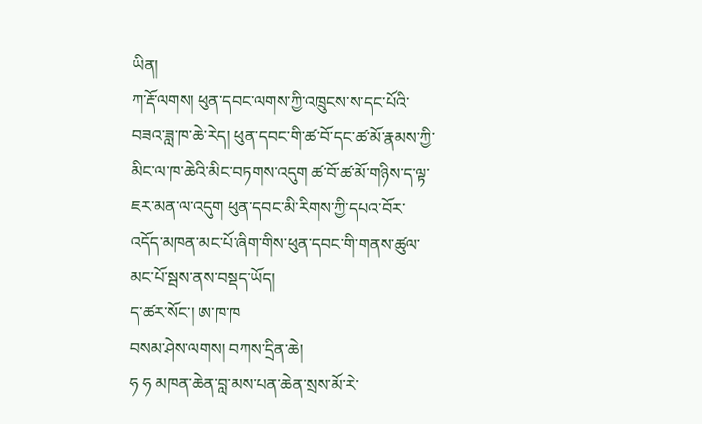ཡིན།
ཀ་རྡོ་ལགས། ཕུན་དབང་ལགས་ཀྱི་འཁྲུངས་ས་དང་པོའི་བཟའ་ཟླ་ཁ་ཆེ་རེད། ཕུན་དབང་གི་ཚ་བོ་དང་ཚ་མོ་རྣམས་ཀྱི་མིང་ལ་ཁ་ཆེའི་མིང་བཏགས་འདུག ཚ་བོ་ཚ་མོ་གཉིས་ད་ལྟ་ཇར་མན་ལ་འདུག ཕུན་དབང་མི་རིགས་ཀྱི་དཔའ་བོར་འདོད་མཁན་མང་པོ་ཞིག་གིས་ཕུན་དབང་གི་གནས་ཚུལ་མང་པོ་སྦས་ནས་བསྡད་ཡོད།
ད་ཚར་སོང་། ཨ་ཁ་ཁ
བསམ་ཤེས་ལགས། བཀས་དྲིན་ཆེ།
ཧ ཧ མཁན་ཆེན་བླ་མས་པན་ཆེན་སྲས་མོ་རེ་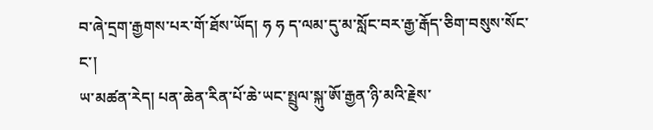བ་ཞེ་དྲག་རྒྱགས་པར་གོ་ཐོས་ཡོད། ཧ ཧ ད་ལམ་དུ་མ་སློང་བར་རྒྱ་རྒོད་ཅིག་བསུས་སོང་ང་།
ཡ་མཚན་རེད། པན་ཆེན་རིན་པོ་ཆེ་ཡང་སྤྲུལ་སྐུ་ཨོ་རྒྱན་ཉི་མའི་རྗེས་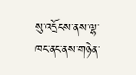སུ་འདྲོངས་ནས་ལྷ་ཁང་ནང་ནས་གཉེན་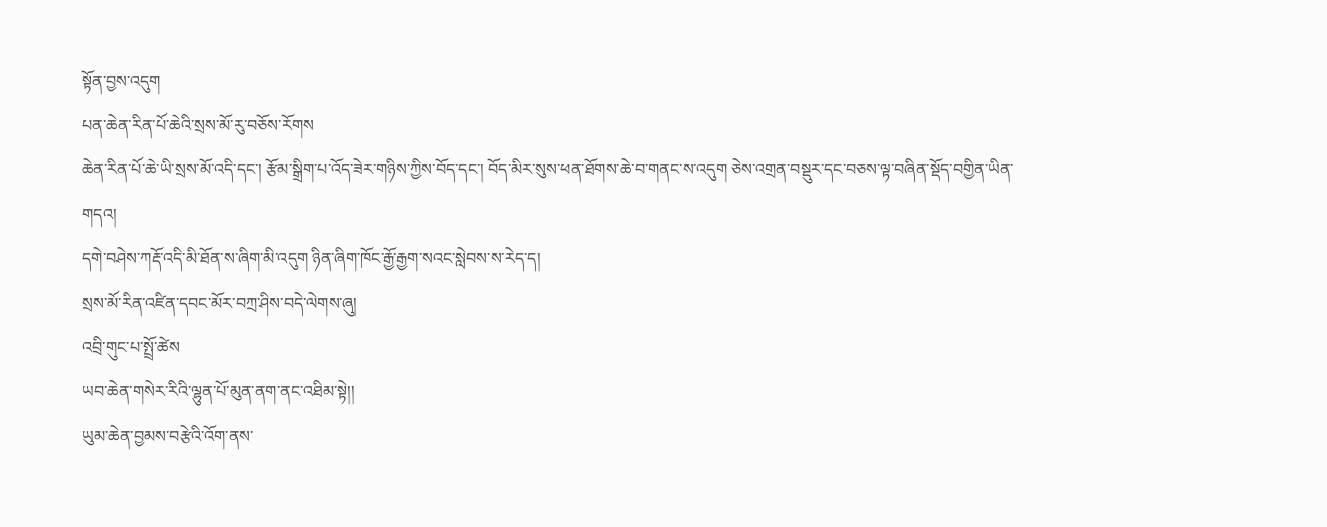སྟོན་བྱས་འདུག
པན་ཆེན་རིན་པོ་ཆེའི་སྲས་མོ་རུ་བཅོས་རོགས
ཆེན་རིན་པོ་ཆེ་ཡི་སྲས་མོ་འདི་དང་། རྩོམ་སྒྲིག་པ་འོད་ཟེར་གཉིས་ཀྱིས་བོད་དང་། བོད་མིར་སུས་ཕན་ཐོགས་ཆེ་བ་གནང་ས་འདུག ཅེས་འགྲན་བསྡུར་དང་བཅས་ལྟ་བཞིན་སྡོད་བགྱིན་ཡིན་གདའ།
དགེ་བཤེས་ཀརྡོ་འདི་མི་ཐོན་ས་ཞིག་མི་འདུག ཉིན་ཞིག་ཁོང་རྒྱོ་རྒྱག་སའང་སླེབས་ས་རེད་ད།
སྲས་མོ་རིན་འཛིན་དབང་མོར་བཀྲ་ཤིས་བདེ་ལེགས་ཞུ།
འབྲི་གུང་པ་སྤྲོ་ཚེས
ཡབ་ཆེན་གསེར་རིའི་ལྷུན་པོ་མུན་ནག་ནང་འཐིམ་སྟེ།།
ཡུམ་ཆེན་བྱམས་བརྩེའི་འོག་ནས་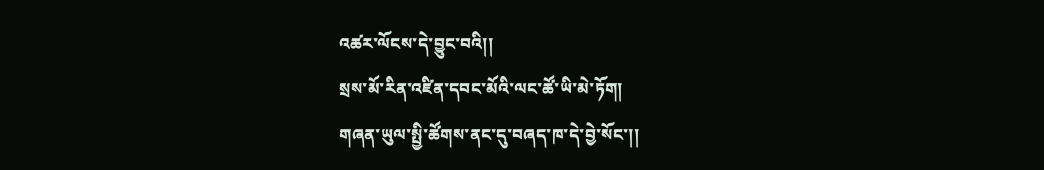འཚར་ལོངས་དེ་བྱུང་བའི།།
སྲས་མོ་རིན་འཛིན་དབང་མོའི་ལང་ཚོ་ཡི་མེ་ཏོག།
གཞན་ཡུལ་སྤྱི་ཚོགས་ནང་དུ་བཞད་ཁ་དེ་བྱེ་སོང་།།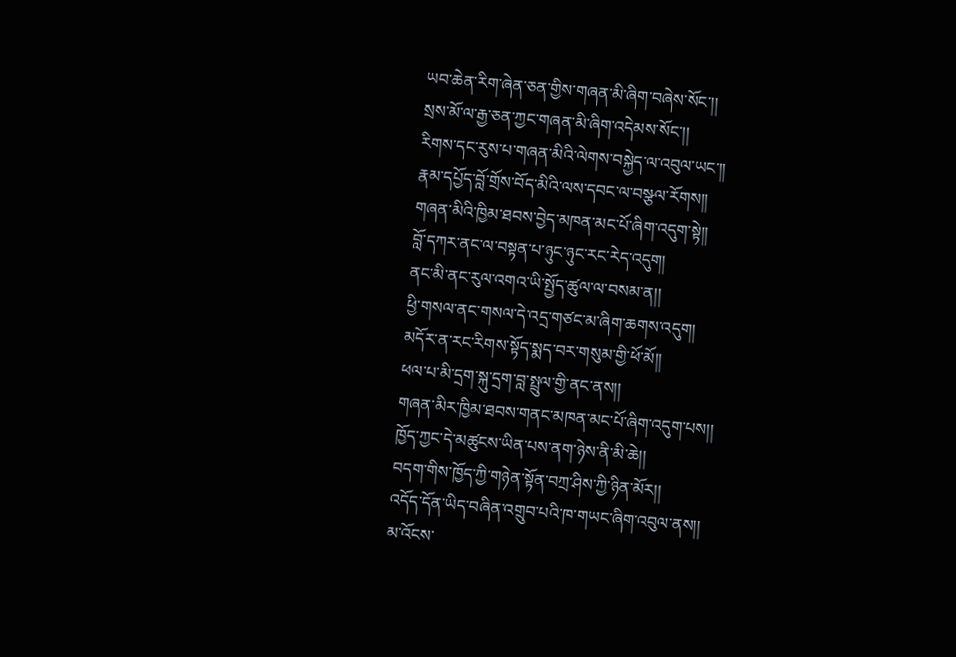ཡབ་ཆེན་རིག་ཞེན་ཅན་གྱིས་གཞན་མི་ཞིག་བཞེས་སོང་།།
སྲས་མོ་ལ་རྒྱ་ཅན་ཀྱང་གཞན་མི་ཞིག་འདེམས་སོང་།།
རིགས་དང་རུས་པ་གཞན་མིའི་ལེགས་བསྐྱེད་ལ་འབུལ་ཡང་།།
རྣམ་དཔྱོད་བློ་གྲོས་བོད་མིའི་ལས་དབང་ལ་བསྩལ་རོགས།།
གཞན་མིའི་ཁྱིམ་ཐབས་བྱེད་མཁན་མང་པོ་ཞིག་འདུག་སྟེ།།
བློ་དཀར་ནང་ལ་བསྟན་པ་ཉུང་ཉུང་རང་རེད་འདུག།
ནང་མི་ནང་རུལ་འགའ་ཡི་སྤྱོད་ཚུལ་ལ་བསམ་ན།།
ཕྱི་གསལ་ནང་གསལ་དེ་འདྲ་གཙང་མ་ཞིག་ཆགས་འདུག།
མདོར་ན་རང་རིགས་སྟོད་སྨད་བར་གསུམ་གྱི་ཕོ་མོ།།
ཕལ་པ་མི་དྲག་སྐུ་དྲག་བླ་སྤྲུལ་གྱི་ནང་ནས།།
གཞན་མིར་ཁྱིམ་ཐབས་གནང་མཁན་མང་པོ་ཞིག་འདུག་པས།།
ཁྱོད་ཀྱང་དེ་མཚུངས་ཡིན་པས་ནག་ཉེས་ནི་མི་ཆེ།།
བདག་གིས་ཁྱོད་ཀྱི་གཉེན་སྟོན་བཀྲ་ཤིས་ཀྱི་ཉིན་མོར།།
འདོད་དོན་ཡིད་བཞིན་འགྲུབ་པའི་ཁ་གཡང་ཞིག་འབུལ་ནས།།
མ་འོངས་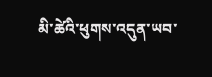མི་ཚེའི་ཕུགས་འདུན་ཡབ་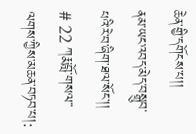ཆེན་གྱི་དགོངས་པ།།
ནམ་ཡང་འབད་མེད་བསྒྲུབ་པའི་རེ་བ་ཞིག་ཐལ་སོང་།།
# 22 ཀརྨ་བློ་གསལ་་ལགས་ཀྱིས་མཆན་བཏབ་པ།: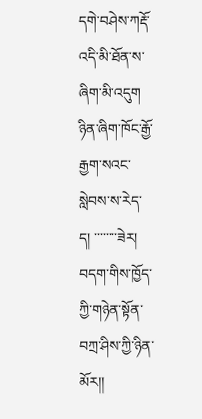དགེ་བཤེས་ཀརྡོ་འདི་མི་ཐོན་ས་ཞིག་མི་འདུག ཉིན་ཞིག་ཁོང་རྒྱོ་རྒྱག་སའང་སླེབས་ས་རེད་ད། ་་་་་་་་ཟེར།
བདག་གིས་ཁྱོད་ཀྱི་གཉེན་སྟོན་བཀྲ་ཤིས་ཀྱི་ཉིན་མོར།།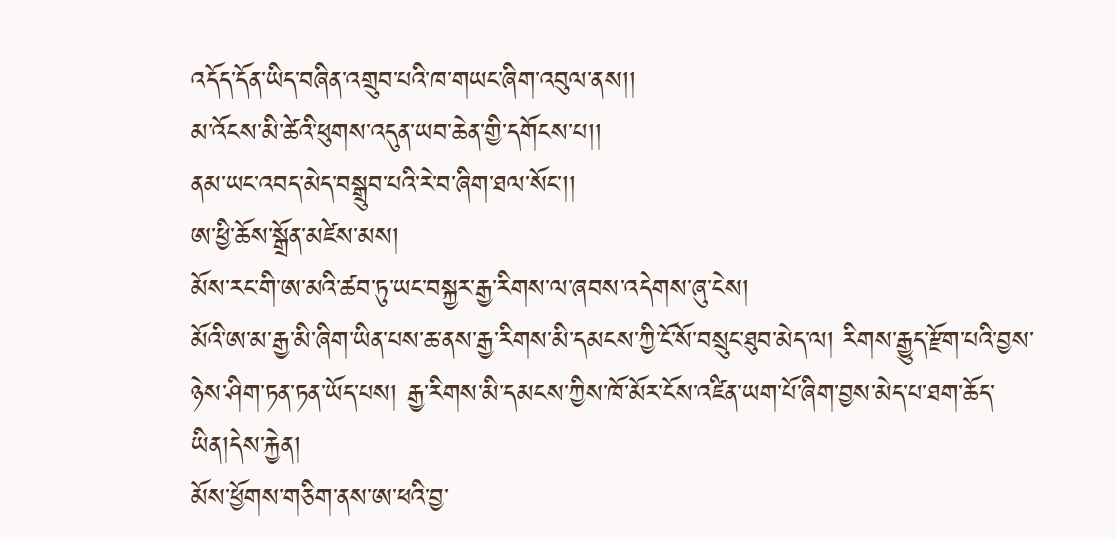འདོད་དོན་ཡིད་བཞིན་འགྲུབ་པའི་ཁ་གཡང་ཞིག་འབུལ་ནས།།
མ་འོངས་མི་ཚེའི་ཕུགས་འདུན་ཡབ་ཆེན་གྱི་དགོངས་པ།།
ནམ་ཡང་འབད་མེད་བསྒྲུབ་པའི་རེ་བ་ཞིག་ཐལ་སོང་།།
ཨ་ཕྱི་ཆོས་སྒྲོན་མཛེས་མས།
མོས་རང་གི་ཨ་མའི་ཚབ་ཏུ་ཡང་བསྐྱར་རྒྱ་རིགས་ལ་ཞབས་འདེགས་ཞུ་ངེས།
མོའི་ཨ་མ་རྒྱ་མི་ཞིག་ཡིན་པས་ཆ་ནས་རྒྱ་རིགས་མི་དམངས་ཀྱི་ངོ་སོ་བསྲུང་ཐུབ་མེད་ལ། རིགས་རྒྱུད་རྫོག་པའི་བྱས་ཉེས་ཤིག་ཏན་ཏན་ཡོད་པས། རྒྱ་རིགས་མི་དམངས་ཀྱིས་ཁོ་མོར་ངོས་འཛིན་ཡག་པོ་ཞིག་བྱས་མེད་པ་ཐག་ཆོད་ཡིན།དེས་རྐྱེན།
མོས་ཕྱོགས་གཅིག་ནས་ཨ་ཕའི་བྱ་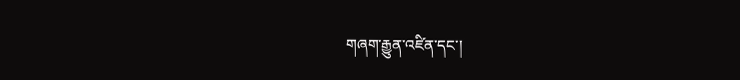གཞག་རྒྱུན་འཛིན་དང་།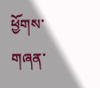ཕྱོགས་གཞན་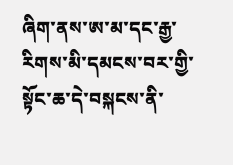ཞིག་ནས་ཨ་མ་དང་རྒྱ་རིགས་མི་དམངས་བར་གྱི་སྟོང་ཆ་དེ་བསྐངས་ནི་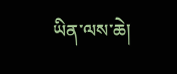ཡིན་ལས་ཆེ།